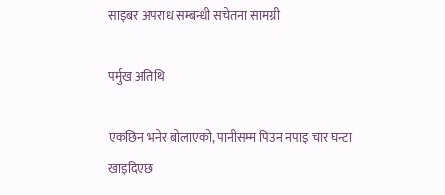साइबर अपराध सम्बन्धी सचेतना सामग्री

पर्मुख अतिथि

एकछिन भनेर बोलाएको, पानीसम्म पिउन नपाइ चार घन्टा खाइदिएछ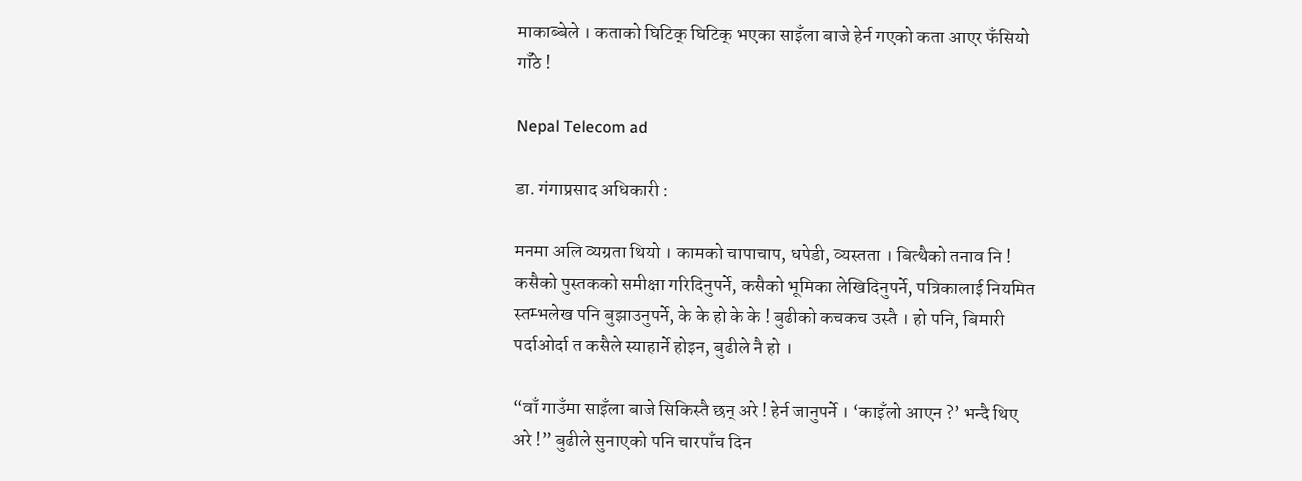माकाब्बेले । कताको घिटिक् घिटिक् भएका साइँला बाजे हेर्न गएको कता आएर फँसियो गाँठे !

Nepal Telecom ad

डा. गंगाप्रसाद अधिकारी :

मनमा अलि व्यग्रता थियो । कामको चापाचाप, धपेडी, व्यस्तता । बित्थैको तनाव नि ! कसैको पुस्तकको समीक्षा गरिदिनुपर्ने, कसैको भूमिका लेखिदिनुपर्ने, पत्रिकालाई नियमित स्तम्भलेख पनि बुझाउनुपर्ने, के के हो के के ! बुढीको कचकच उस्तै । हो पनि, बिमारी पर्दाओर्दा त कसैले स्याहार्ने होइन, बुढीले नै हो ।

“वाँ गाउँमा साइँला बाजे सिकिस्तै छन् अरे ! हेर्न जानुपर्ने । ‘काइँलो आएन ?’ भन्दै थिए अरे !” बुढीले सुनाएको पनि चारपाँच दिन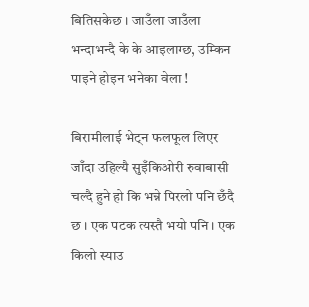बितिसकेछ । जाउँला जाउँला भन्दाभन्दै के के आइलाग्छ, उम्किन पाइने होइन भनेका वेला !

बिरामीलाई भेट्न फलफूल लिएर जाँदा उहिल्यै सुइँकिओरी रुवाबासी चल्दै हुने हो कि भन्ने पिरलो पनि छँदै छ । एक पटक त्यस्तै भयो पनि । एक किलो स्याउ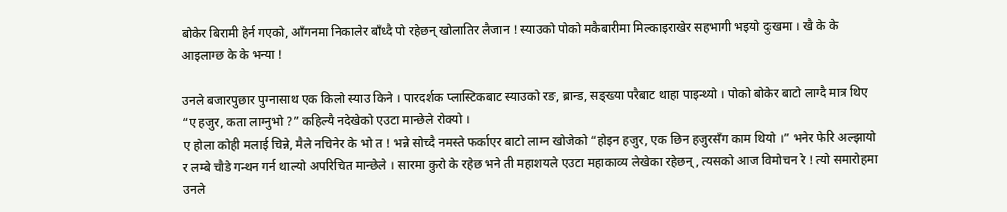बोकेर बिरामी हेर्न गएको, आँगनमा निकालेर बाँध्दै पो रहेछन् खोलातिर लैजान ! स्याउको पोको मकैबारीमा मिल्काइराखेर सहभागी भइयो दुःखमा । खै के के आइलाग्छ के के भन्या !

उनले बजारपुछार पुग्नासाथ एक किलो स्याउ किने । पारदर्शक प्लास्टिकबाट स्याउको रङ, ब्रान्ड, सङ्ख्या परैबाट थाहा पाइन्थ्यो । पोको बोकेर बाटो लाग्दै मात्र थिए “ए हजुर, कता लाग्नुभो ?” कहिल्यै नदेखेको एउटा मान्छेले रोक्यो ।
ए होला कोही मलाई चिन्ने, मैले नचिनेर के भो त ! भन्ने सोच्दै नमस्ते फर्काएर बाटो लाग्न खोजेको “होइन हजुर, एक छिन हजुरसँग काम थियो ।” भनेर फेरि अल्झायो र लम्बे चौडे गन्थन गर्न थाल्यो अपरिचित मान्छेले । सारमा कुरो के रहेछ भने ती महाशयले एउटा महाकाव्य लेखेका रहेछन्, त्यसको आज विमोचन रे ! त्यो समारोहमा उनले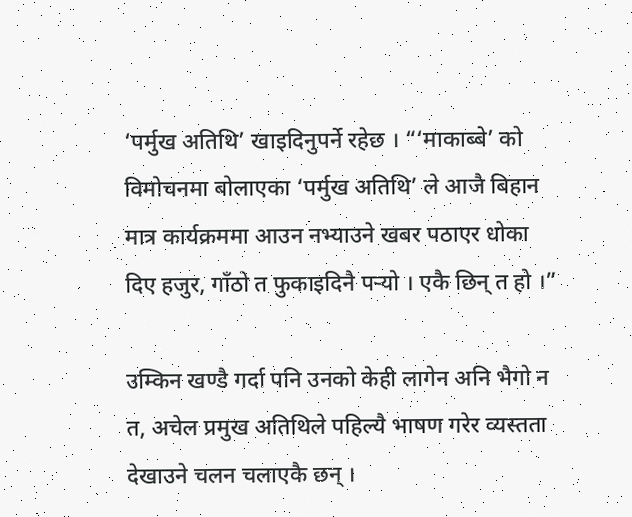‘पर्मुख अतिथि’ खाइदिनुपर्ने रहेछ । “‘माकाब्बे’ को विमोचनमा बोलाएका ‘पर्मुख अतिथि’ ले आजै बिहान मात्र कार्यक्रममा आउन नभ्याउने खबर पठाएर धोका दिए हजुर, गाँठो त फुकाइदिनै पर्‍यो । एकै छिन् त हो ।”

उम्किन खण्डै गर्दा पनि उनको केही लागेन अनि भैगो न त, अचेल प्रमुख अतिथिले पहिल्यै भाषण गरेर व्यस्तता देखाउने चलन चलाएकै छन् ।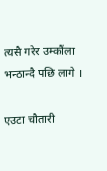त्यसै गरेर उम्कौंला भन्ठान्दै पछि लागे ।

एउटा चौतारी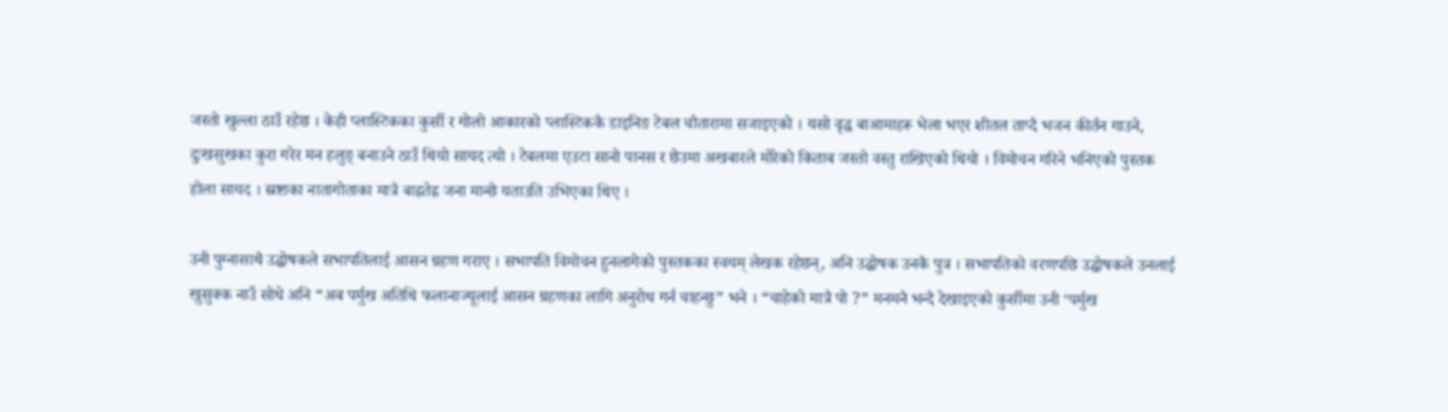जस्तो खुल्ला ठाउँ रहेछ । केही प्लास्टिकका कुर्सी र गोलो आकारको प्लास्टिककै डाइनिङ टेबल चौतारामा सजाइएको । यसो वृद्ध बाआमाहरू भेला भएर शीतल ताप्दै भजन कीर्तन गाउने, दुःखसुखका कुरा गरेर मन हलुङ् बनाउने ठाउँ थियो सायद त्यो । टेबलमा एउटा सानो पानस र छेउमा अखबारले मोरेको किताब जस्तो वस्तु राखिएको थियो । विमोचन गरिने भनिएको पुस्तक होला सायद । स्रष्टाका नातागोताका मात्रै बाह्रतेह्र जना मान्छे यताउति उभिएका थिए ।

उनी पुग्नासाथै उद्घोषकले सभापतिलाई आसन ग्रहण गराए । सभापति विमोचन हुनलागेको पुस्तकका स्वयम् लेखक रहेछन्, अनि उद्घोषक उनकै पुत्र । सभापतिको वरणपछि उद्घोषकले उनलाई खुसुक्क नाउँ सोधे अनि “अब पर्मुख अतिथि फलानाज्यूलाई आसन ग्रहणका लागि अनुरोध गर्न चाहन्छु” भने । “चाहेको मात्रै पो ?” मनमनै भन्दै देखाइएको कुर्सीमा उनी ‘पर्मुख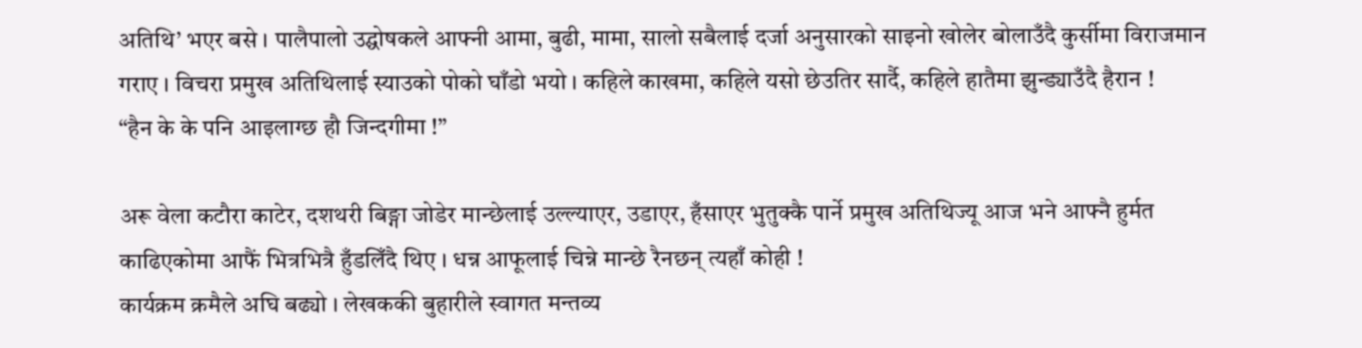अतिथि’ भएर बसे । पालैपालो उद्घोषकले आफ्नी आमा, बुढी, मामा, सालो सबैलाई दर्जा अनुसारको साइनो खोलेर बोलाउँदै कुर्सीमा विराजमान गराए । विचरा प्रमुख अतिथिलाई स्याउको पोको घाँडो भयो । कहिले काखमा, कहिले यसो छेउतिर सार्दै, कहिले हातैमा झुन्ड्याउँदै हैरान !
“हैन के के पनि आइलाग्छ हौ जिन्दगीमा !”

अरू वेला कटौरा काटेर, दशथरी बिङ्गा जोडेर मान्छेलाई उल्ल्याएर, उडाएर, हँसाएर भुतुक्कै पार्ने प्रमुख अतिथिज्यू आज भने आफ्नै हुर्मत काढिएकोमा आफैं भित्रभित्रै हुँडलिँदै थिए । धन्न आफूलाई चिन्ने मान्छे रैनछन् त्यहाँ कोही !
कार्यक्रम क्रमैले अघि बढ्यो । लेखककी बुहारीले स्वागत मन्तव्य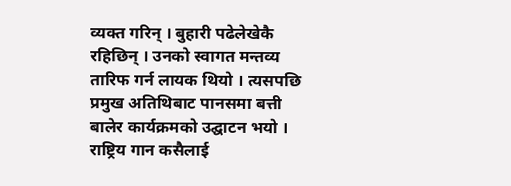व्यक्त गरिन् । बुहारी पढेलेखेकै रहिछिन् । उनको स्वागत मन्तव्य तारिफ गर्न लायक थियो । त्यसपछि प्रमुख अतिथिबाट पानसमा बत्ती बालेर कार्यक्रमको उद्घाटन भयो । राष्ट्रिय गान कसैलाई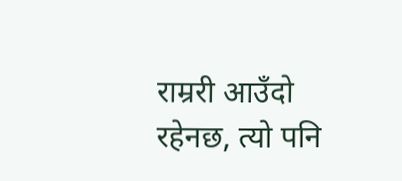राम्ररी आउँदो रहेनछ, त्यो पनि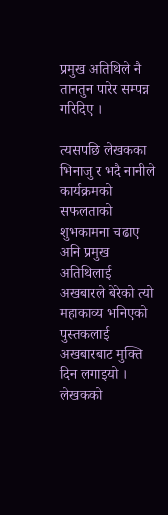प्रमुख अतिथिले नै तानतुन पारेर सम्पन्न गरिदिए ।

त्यसपछि लेखकका भिनाजु र भदै नानीले कार्यक्रमको सफलताको शुभकामना चढाए अनि प्रमुख अतिथिलाई अखबारले बेरेको त्यो महाकाव्य भनिएको पुस्तकलाई अखबारबाट मुक्ति दिन लगाइयो । लेखकको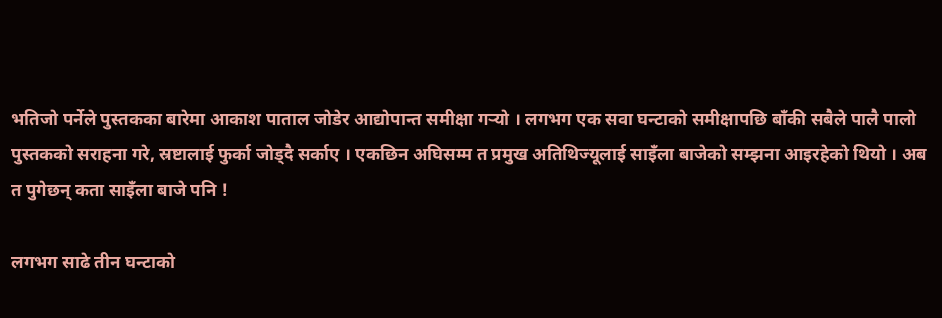भतिजो पर्नेले पुस्तकका बारेमा आकाश पाताल जोडेर आद्योपान्त समीक्षा गर्‍यो । लगभग एक सवा घन्टाको समीक्षापछि बाँकी सबैले पालै पालो पुस्तकको सराहना गरे, स्रष्टालाई फुर्का जोड्दै सर्काए । एकछिन अघिसम्म त प्रमुख अतिथिज्यूलाई साइँला बाजेको सम्झना आइरहेको थियो । अब त पुगेछन् कता साइँला बाजे पनि !

लगभग साढे तीन घन्टाको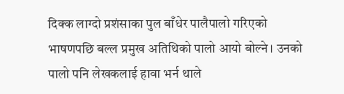दिक्क लाग्दो प्रशंसाका पुल बाँधेर पालैपालो गरिएको भाषणपछि बल्ल प्रमुख अतिथिको पालो आयो बोल्ने । उनको पालो पनि लेखकलाई हावा भर्न थाले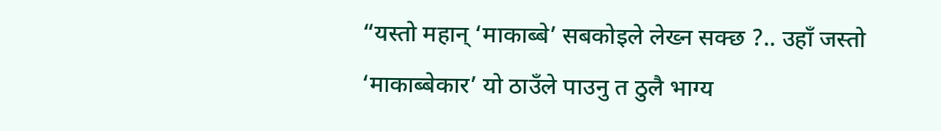“यस्तो महान् ‘माकाब्बे’ सबकोइले लेख्न सक्छ ?.. उहाँ जस्तो ‘माकाब्बेकार’ यो ठाउँले पाउनु त ठुलै भाग्य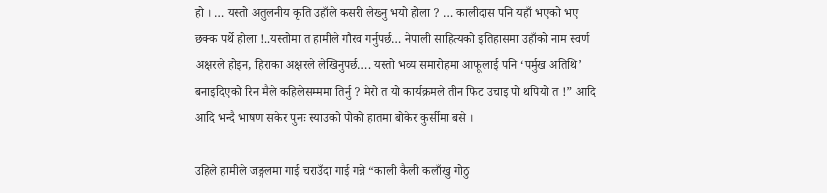हो । … यस्तो अतुलनीय कृति उहाँले कसरी लेख्नु भयो होला ? … कालीदास पनि यहाँ भएको भए छक्क पर्थे होला !..यस्तोमा त हामीले गौरव गर्नुपर्छ… नेपाली साहित्यको इतिहासमा उहाँको नाम स्वर्ण अक्षरले होइन, हिराका अक्षरले लेखिनुपर्छ…. यस्तो भव्य समारोहमा आफूलाई पनि ‘पर्मुख अतिथि’ बनाइदिएको रिन मैले कहिलेसम्ममा तिर्नु ? मेरो त यो कार्यक्रमले तीन फिट उचाइ पो थपियो त !” आदि आदि भन्दै भाषण सकेर पुनः स्याउको पोको हातमा बोकेर कुर्सीमा बसे ।

उहिले हामीले जङ्गलमा गाई चराउँदा गाई गन्ने “काली कैली कलाँखु गोठु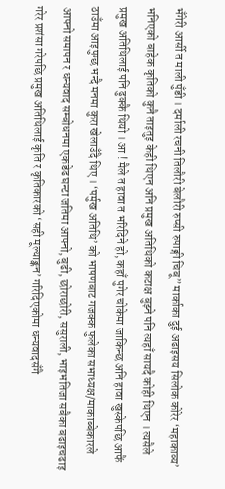भँगेरी आर्सी त माली पुँडी । दर्माली रचनी तिलौरी बेलौरी रुप्सी रुपाङ्गी चिबू” मार्काका दुई अढाइसय सिलोक कोरेर ‘महाकाव्य’ भनिएको बाहेक कृतिको कुनै ताइतुइ केही थिएन अनि प्रमुख अतिथिको कटाक्ष बुझ्ने पनि त्यहाँ सायदै कोही थिएन । त्यसैले प्रमुख अतिथिलाई पनि ढुक्कै थियो । आ ! मैले त हावा त भरिदिने हो, कहाँ पुगेर चोकेमा जाकिन्छ अनि हावा खुस्केपछि आफैं ठाउँमा आइपुग्छ भन्दै मनमा कुरा खेलाउँदै थिए । ‘पर्मुख अतिथि’ को भाषणबाट गजक्क फुलेका सभाध्यक्ष/माकाब्बेकारले आफ्नो समापन र धन्यवाद सम्बोधनमा एकडेढ घन्टा जतिमा आफ्नो, बुढी, छोराछोरी, ससुराली, भाइभतिजा सबैका बढाइचढाइ गरेर प्रशंसा गरेपछि प्रमुख अतिथिलाई कृति र कृतिकारको ‘सही मूल्याङ्कन’ गरिदिएकोमा धन्यवादसँगै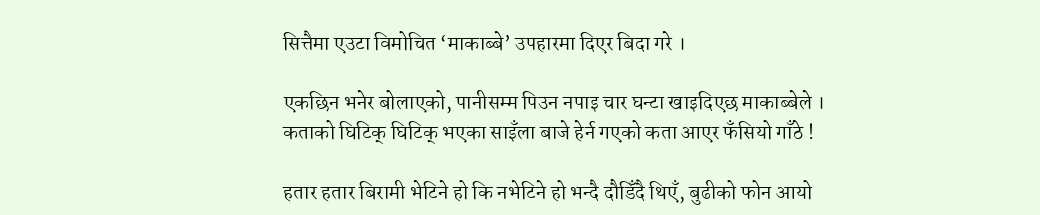सित्तैमा एउटा विमोचित ‘माकाब्बे’ उपहारमा दिएर बिदा गरे ।

एकछिन भनेर बोलाएको, पानीसम्म पिउन नपाइ चार घन्टा खाइदिएछ माकाब्बेले । कताको घिटिक् घिटिक् भएका साइँला बाजे हेर्न गएको कता आएर फँसियो गाँठे !

हतार हतार बिरामी भेटिने हो कि नभेटिने हो भन्दै दौडिँदै थिएँ, बुढीको फोन आयो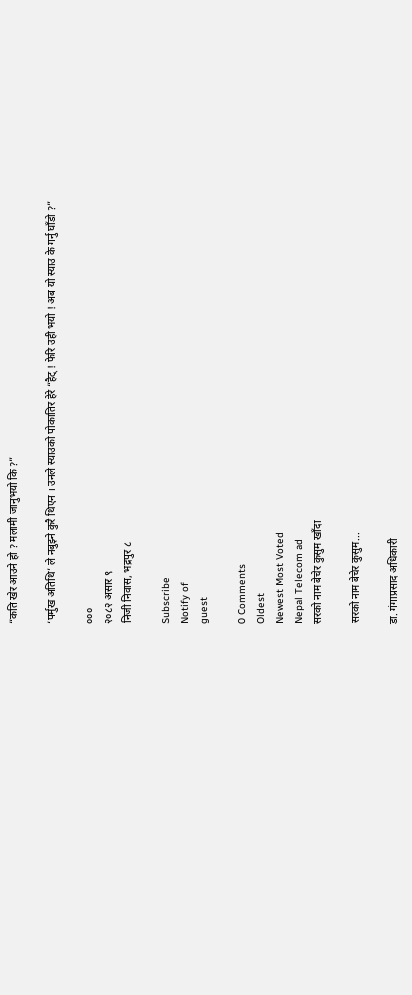“कति खेर आउने हो ? मलामी जानुभयो कि ?”

‘पर्मुख अतिथि’ ले नबुझ्ने कुरै थिएन । उनले स्याउको पोकातिर हेरे “हैट् ! फेरि उही भयो ! अब यो स्याउ के गर्नु घाँडो ?”

०००
२०८२ असार ९
निजी निवास, भद्रपुर ८

Subscribe
Notify of
guest

0 Comments
Oldest
Newest Most Voted
Nepal Telecom ad
सरको नाम बेचेर कुसुम खाँदा

सरको नाम बेचेर कुसुम...

डा. गंगाप्रसाद अधिकारी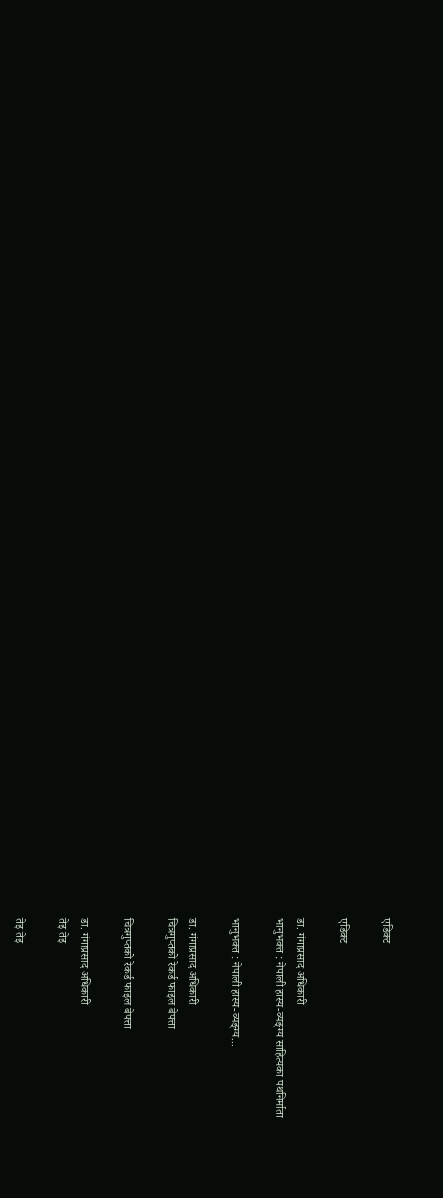एडिक्ट

एडिक्ट

डा. गंगाप्रसाद अधिकारी
भानुभक्त : नेपाली हास्य-व्यङ्ग्य साहित्यका पथनिर्माता

भानुभक्त : नेपाली हास्य-व्यङ्ग्य...

डा. गंगाप्रसाद अधिकारी
चित्रगुप्तको रेकर्ड फाइल बेपत्ता

चित्रगुप्तको रेकर्ड फाइल बेपत्ता

डा. गंगाप्रसाद अधिकारी
तेइ तेइ

तेइ तेइ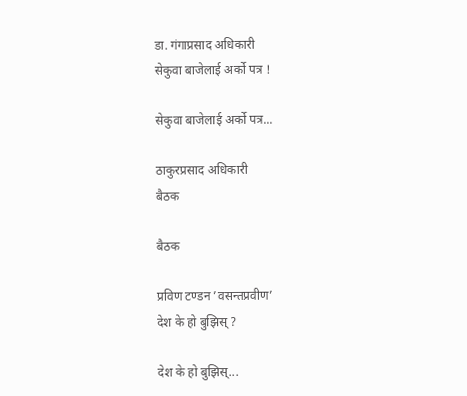डा. गंगाप्रसाद अधिकारी
सेकुवा बाजेलाई अर्को पत्र !

सेकुवा बाजेलाई अर्को पत्र...

ठाकुरप्रसाद अधिकारी
बैठक

बैठक

प्रविण टण्डन ’वसन्तप्रवीण’
देश के हो बुझिस् ?

देश के हो बुझिस्...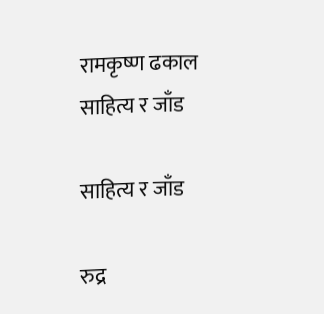रामकृष्ण ढकाल
साहित्य र जाँड

साहित्य र जाँड

रुद्र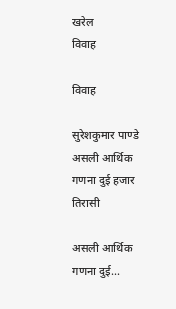खरेल
विवाह

विवाह

सुरेशकुमार पाण्डे
असली आर्थिक गणना दुई हजार तिरासी

असली आर्थिक गणना दुई...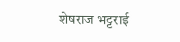शेषराज भट्टराई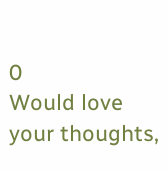0
Would love your thoughts,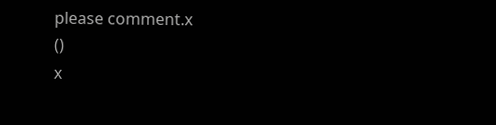please comment.x
()
x